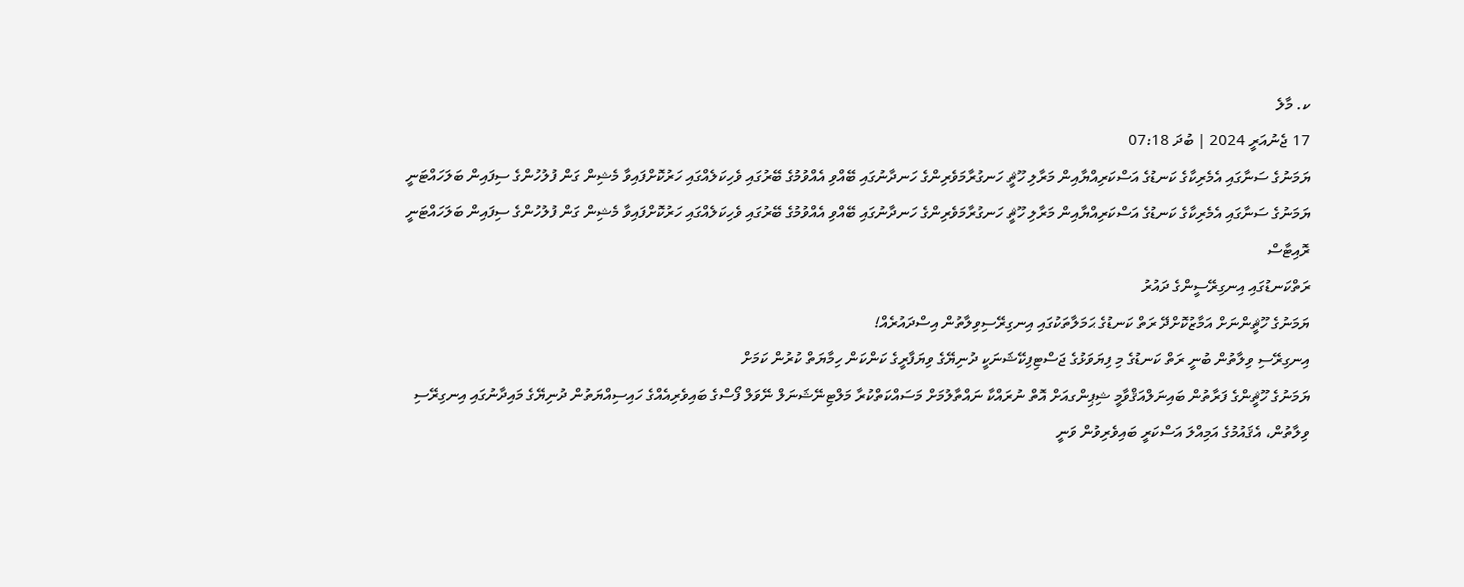ކ. މާލެ
17 ޖެނުއަރީ 2024 | ބުދަ 07:18
ޔަމަނުގެ ސަނާގައި އެމެރިކާގެ ކަނޑުގެ އަސްކަރިއްޔާއިން މަރާލި ހޫޘީ ހަނގުރާމަވެރިންގެ ހަނދާނުގައި ބޭއްވި އެއްވުމުގެ ބޭރުގައި ވެހިކަލެއްގައި ހަރުކޮށްފައިވާ މެޝިން ގަން ފުލުހުންގެ ސިފައިން ބަލަހައްޓަނީ
ޔަމަނުގެ ސަނާގައި އެމެރިކާގެ ކަނޑުގެ އަސްކަރިއްޔާއިން މަރާލި ހޫޘީ ހަނގުރާމަވެރިންގެ ހަނދާނުގައި ބޭއްވި އެއްވުމުގެ ބޭރުގައި ވެހިކަލެއްގައި ހަރުކޮށްފައިވާ މެޝިން ގަން ފުލުހުންގެ ސިފައިން ބަލަހައްޓަނީ
ރޮއިޓާސް
ރަތްކަނޑުގައި އިނގިރޭސީންގެ ދައުރު
ޔަމަނުގެ ހޫޘީންނަށް އަމާޒުކޮށްދޭ ރަތް ކަނޑުގެ ޙަމަލާތަކުގައި އިނގިރޭސިވިލާތުން އިސްދައުރެއް!
އިނގިރޭސި ވިލާތުން ބުނީ ރަތް ކަނޑުގެ މި ފިޔަވަޅުގެ ޖަސްޓިފިކޭޝަނަކީ ދުނިޔޭގެ ވިޔަފާރީގެ ކަންކަން ހިމާޔަތް ކުރުން ކަމަށް
ޔަމަނުގެ ހޫޘީންގެ ފަރާތުން ބައިނަލްއަޤްވާމީ ޝިޕިންގއަށް އޮތް ނުރައްކާ ނައްތާލުމަށް މަސައްކަތްކުރާ މަލްޓިނޭޝަނަލް ނޭވަލް ފޯސްގެ ބައިވެރިއެއްގެ ހައިސިއްޔަތުން ދުނިޔޭގެ މައިދާނުގައި އިނގިރޭސި ވިލާތުން، އެޤައުމުގެ އަމިއްލަ އަސްކަރީ ބައިވެރިވުން ވަނީ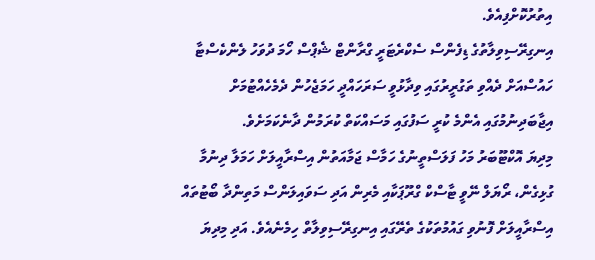އިތުރުކޮށްފިއެވެ.
އިނގިރޭސިވިލާތުގެ ޑިފެންސް ސެކްރެޓަރީ ގްރާންޓް ޝެޕްސް ހޯމަ ދުވަހު ލެންކެސްޓާ ހައުސްއަށް ދެއްވި ތަގުރީރުގައި ވިދާޅުވީ ސަރަހައްދީ ހަމަޖެހުން ދެމެހެއްޓުމަށް އިޖާބަދިނުމުގައި އެންމެ ކުރީ ސަފުގައި މަސައްކަތް ކުރަމުން ދާނެކަމަށެވެ.
މިދިޔަ އޮކްޓޫބަރު މަހު ފަލަސްތީނުގެ ހަމާސް ޖަމާއަތުން އިސްރާއީލަށް ހަމަލާ ދިނުމާ ގުޅިގެން، ރޯޔަލް ނޭވީ ޓާސްކް ގްރޫޕަކާއި މެރިން އަދި ސަވައިލަންސް މަތިންދާ ބޯޓުތައް އިސްރާއީލަށް ފޮނުވި ގައުމުތަކުގެ ތެރޭގައި އިނގިރޭސިވިލާތް ހިމެނެއެވެ. އަދި މިދިޔަ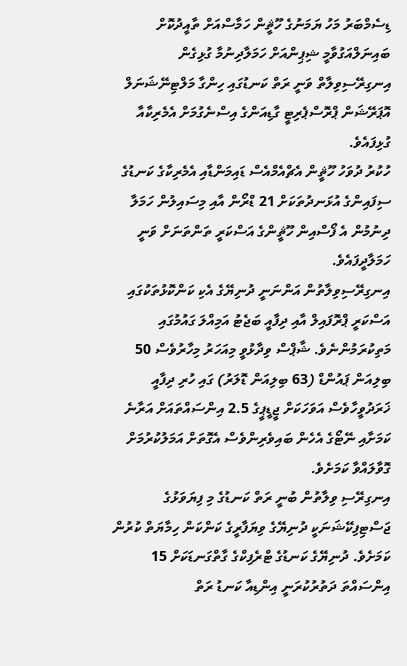ޑިސެމްބަރު މަހު ޔަމަނުގެ ހޫޘީން ހަމާސްއަށް ތާއީދުކޮށް ބައިނަލްއަގުވާމީ ޝިޕިންއަށް ހަމަލާދިނުމާ ގުޅިގެން އިނގިރޭސިވިލާތް ވަނީ ރަތް ކަނޑުގައި ހިންގާ މަލްޓިނޭޝަނަލް އޮޕަރޭޝަން ޕްރޮސްޕެރިޓީ ގާޑިއަންގެ އިސްނެގުމަށް އެމެރިކާއާ ގުޅިފައެވެ.
ހުކުރު ދުވަހު ހޫޘީން އެޗްއެމްއެސް ޑައިމަންޑާއި އެމެރިކާގެ ކަނޑުގެ ސިފައިންގެ އުޅަނދުތަކަށް 21 ޑްރޯން އާއި މިސައިލުން ހަމަލާ ދިނުމުން އެ ފޯސްއިން ހޫޘީންގެ އަސްކަރީ ތަންތަނަށް ވަނީ ހަމަލާދީފައެވެ.
އިނގިރޭސިވިލާތުން އަންނަނީ ދުނިޔޭގެ އެކި ކަންކޮޅުތަކުގައި އަސްކަރީ ޕްރޮފައިލް އާއި ދިފާއީ ބަޖެޓު އަމިއްލަ ގައުމުގައި މަތިކުރަމުންނެވެ. ޝާޕްސް ވިދާޅުވީ މިއަހަރު މިހާރުވެސް 50 ބިލިއަން ޕައުންޑް (63 ބިލިއަން ޑޮލަރު) ގައި ހުރި ދިފާއީ ޚަރަދުވީހާވެސް އަވަހަކަށް ޖީޑީޕީގެ 2.5 އިންސައްތައަށް އަރާނެ ކަމަށާއި ނޭޓޯގެ އެހެން ބައިވެރިންވެސް އެގޮތަށް އަމަލުކުރުމަށް ގޮވާލައްވާ ކަމަށެވެ.
އިނގިރޭސި ވިލާތުން ބުނީ ރަތް ކަނޑުގެ މި ފިޔަވަޅުގެ ޖަސްޓިފިކޭޝަނަކީ ދުނިޔޭގެ ވިޔަފާރީގެ ކަންކަން ހިމާޔަތް ކުރުން ކަމަށެވެ. ދުނިޔޭގެ ކަނޑުގެ ޓްރެފިކްގެ ގާތްގަނޑަކަށް 15 އިންސައްތަ ދަތުރުކުރަނީ އިންޑިއާ ކަނޑު ރަތް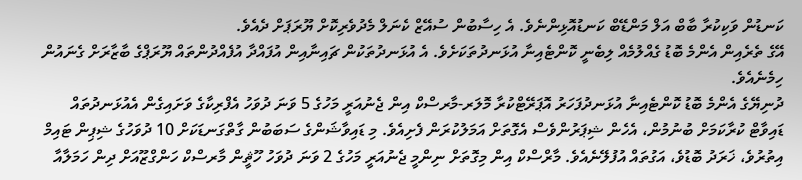ކަނޑުން ވަކިކުރާ ބާބް އަލް މަންޑޭބް ކަނޑުއޮޅިންނެވެ. އެ ހިސާބުން ސުއޭޒް ކެނަލް މެދުވެރިކޮށް ޔޫރަޕަށް ދެއެވެ.
އޭގެ ތެރެއިން އެންމެ ބޮޑު ގެއްލުމެއް ލިބެނީ ކޮންޓެއިނާ އުޅަނދުތަކަށެވެ. އެ އުޅަނދުތަކުން ޗައިނާއިން އުފައްދާ އުފެއްދުންތައް ޔޫރަޕްގެ ބާޒާރަށް ގެނައުން ހިމެނެއެވެ.
ދުނިޔޭގެ އެންމެ ބޮޑު ކޮންޓެއިނާ އުޅަނދުފަހަރު އޮޕަރޭޓްކުރާ މޮލަރ-މާރސްކް އިން ޖެނުއަރީ މަހުގެ 5 ވަނަ ދުވަހު އެފްރިކާގެ ވަށައިގެން އެއުޅަނދުތައް ޑައިވާޓް ކުރާކަމަށް ބުނުމުން، އެހެން ޝިޕަރުންވެސް އެގޮތަށް އަމަލުކުރަން ފެށިއެވެ. މި ޑައިވާޝަންގެ ސަބަބުން ގާތްގަނޑަކަށް 10 ދުވަހުގެ ޝިޕިން ޓައިމް އިތުރުވެ، ޚަރަދު ބޮޑުވެ، އަގުތައް އުފުލޭނެއެވެ. މާރްސްކް އިން މިގޮތަށް ނިންމީ ޖެނުއަރީ މަހުގެ 2 ވަނަ ދުވަހު ހޫޘީން މާރސްކް ހަންގްޒޫއަށް ދިން ހަމަލާއާ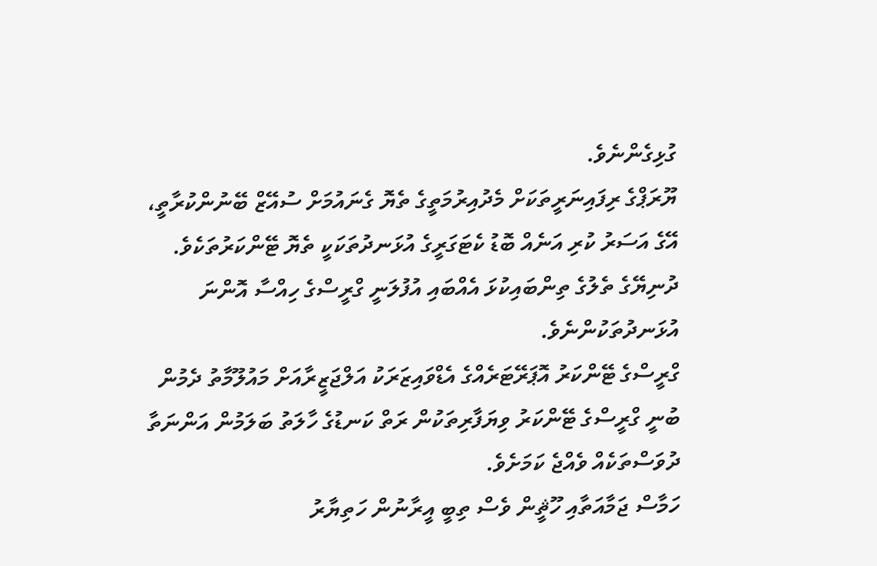ގުޅިގެންނެވެ.
ޔޫރަޕްގެ ރިފައިނަރީތަކަށް މެދުއިރުމަތީގެ ތެޔޮ ގެނައުމަށް ސުއޭޒް ބޭނުންކުރާތީ، އޭގެ އަސަރު ކުރި އަނެއް ބޮޑު ކެޓަގަރީގެ އުޅަނދުތަކަކީ ތެޔޮ ޓޭންކަރުތަކެވެ. ދުނިޔޭގެ ތެލުގެ ތިންބައިކުޅަ އެއްބައި އުފުލަނީ ގްރީސްގެ ހިއްސާ އޮންނަ އުޅަނދުތަކުންނެވެ.
ގްރީސްގެ ޓޭންކަރު އޮޕަރޭޓަރެއްގެ އެޑްވައިޒަރަކު އަލްޖަޒީރާއަށް މައުލޫމާތު ދެމުން ބުނީ ގްރީސްގެ ޓޭންކަރު ވިޔަފާރިތަކުން ރަތް ކަނޑުގެ ހާލަތު ބަލަމުން އަންނަތާ ދުވަސްތަކެއް ވެއްޖެ ކަމަށެވެ.
ހަމާސް ޖަމާއަތާއި ހޫޘީން ވެސް ތިބީ އީރާނުން ހަތިޔާރު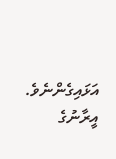އަޅައިގެންނެވެ. އީރާނުގެ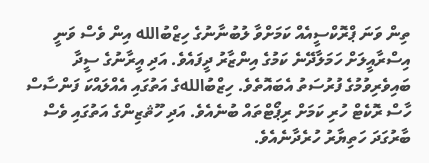ތިން ވަނަ ޕްރޮކްސީއެއް ކަމަށްވާ ލުބުނާނުގެ ހިޒްބުالله އިން ވެސް ވަނީ އިސްރާއީލަށް ހަމަލާދޭނެ ކަމުގެ އިންޒާރު ދީފައެވެ. އަދި އީރާނުގެ ސީދާ ބައިވެރިވުމުގެ ފުރުސަތު އެބައޮތެވެ. ހިޒްބުاللهގެ އަތުގައި އެއްލައްކަ ފަންސާސް ހާސް ރޮކެޓް ހުރި ކަމަށް ރިޕޯޓްތައް ބުނެއެވެ. އަދި ހޫޘޒިންގެ އަތުގައި ވެސް ބާރުގަދަ ހަތިޔާރު ހުރެދާނެއެވެ.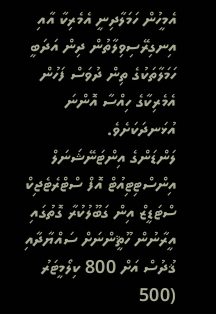އެމީހުން ހަމަލާދިނީ އެމެރިކާ އާއި އިނގިރޭސިވިލާތުން ދިން އަދަބީ ހަމަލާތަކުގެ ތިން ދުވަސް ފަހުން އެމެރިކާގެ ހިއްސާ އޮންނަ އުޅަނދަކަށެވެ.
ލަންޑަންގެ އިންޓަނޭޝަނަލް އިންސްޓިޓިއުޓް އޮފް ސްޓްރެޓެޖިކް ސްޓަޑީޒް އިން ގަބޫލުކުރާ ގޮތުގައި އީރާނުން ހޫޘީންނަށް ސައްޔާދާއި ޤުދުސް އަށް 800 ކިލޯމީޓަރު (500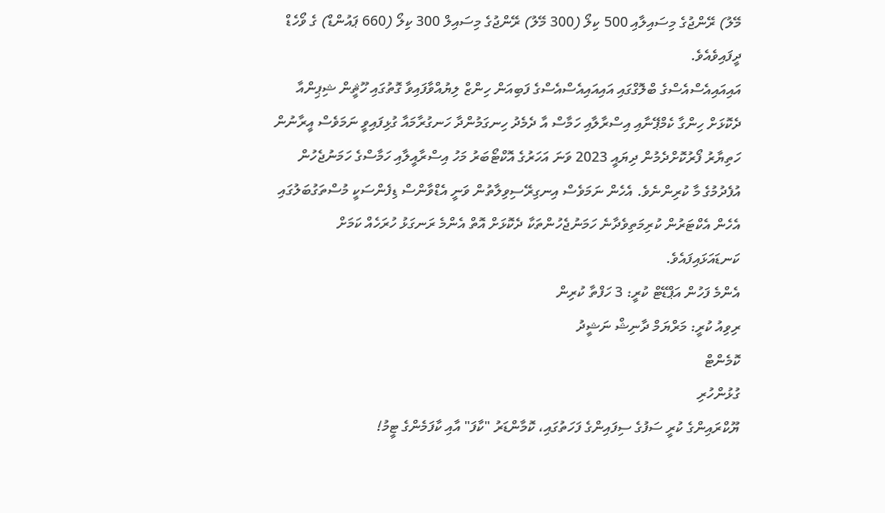މޭލު) ރޭންޖުގެ މިސައިލާއި 500 ކިލޯ (300 މޭލު) ރޭންޖުގެ މިސައިލް 300 ކިލޯ (660 ޕައުންޑް) ގެ ވޯހެޑް ދީފައިވެއެވެ.
އައިއައިއެސްއެސްގެ ބްލޮގްގައި އައިއައިއެސްއެސްގެ ފަބިއަން ހިންޒް ލިޔުއްވާފައިވާ ގޮތުގައި ހޫޘީން ޝިޕިންއާ ދެކޮޅަށް ހިންގާ ކެމްޕޭނާއި އިސްރާލާއި ހަމާސް އާ ދެމެދު ހިނގަމުންދާ ހަނގުރާމައާ ގުޅިފައިވީ ނަމަވެސް އީރާނުން ހަތިޔާރު ފޯރުކޮށްދެމުން ދިޔައީ 2023 ވަނަ އަހަރުގެ އޮކްޓޯބަރު މަހު އިސްރާއީލާއި ހަމާސްގެ ހަމަނުޖެހުން އުފެދުމުގެ މާ ކުރިންނެވެ. އެހެން ނަމަވެސް އިނގިރޭސިވިލާތުން ވަނީ އެޑްވާންސް ޑިފެންސަކީ މުސްތަގުބަލުގައި އެހެން އެކްޓަރުން ކުރިމަތިވެދާނެ ހަމަނުޖެހުންތަކާ ދެކޮޅަށް އޮތް އެންމެ ރަނގަޅު ހުރަހެއް ކަމަށް ކަނޑައަޅައިފައެވެ.
އެންމެ ފަހުން އަޕްޑޭޓް ކުރީ: 3 ހަފްތާ ކުރިން
ރިވިއު ކުރީ: މަރްޔަމް ދާނިޝް ނަޝީދު
ކޮމެންޓް
ގުޅުންހުރި
ޔޫކްރައިންގެ ކުރީ ސަފުގެ ސިފައިންގެ ފަހަތުގައި، ކޮމާންޑަރު "ކާފަ" އާއި ކާފަމެންގެ ޓީމު!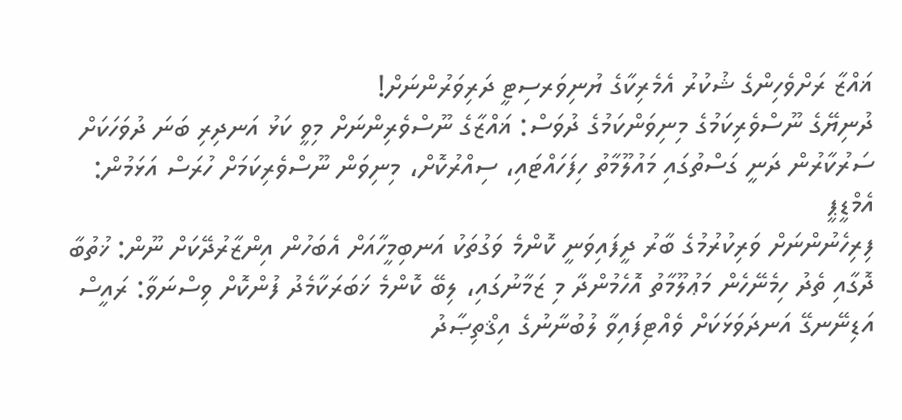ޣައްޒާ ރަށްވެހިންގެ ޝުކުރު އެމެރިކާގެ ޔުނިވަރސިޓީ ދަރިވަރުންނަށް!
ދުނިޔޭގެ ނޫސްވެރިކަމުގެ މިނިވަންކަމުގެ ދުވަސް: ޣައްޒާގެ ނޫސްވެރިންނަށް މިވީ ކަޅު އަނދިރި ބަނަ ދުވަހަކަށް
ސަރުކާރުން ދަނީ ގަސްތުގައި މައުލޫމާތު ހިފަހައްޓައި، ސިއްރުކޮށް، މިނިވަން ނޫސްވެރިކަމަށް ހުރަސް އަޅަމުން: އެމްޑީޕީ
ފިރިހެނުންނަށް ވަރިކުރުމުގެ ބާރު ދީފައިވަނީ ކޮންމެ ވަގުތަކު އަނބިމީހާއަށް އެބަހުން އިންޒާރުދޭކަށް ނޫން: ޚުތުބާ
ދޮގާއި ތެދު ހިމެނޭހެން މަޢުލޫމާތު އޮހެމުންދާ މި ޒަމާނުގައި، ލިބޭ ކޮންމެ ޚަބަރަކާމެދު ފުންކޮށް ވިސްނަވާ: ރައީސް
އަޑިނޭނގޭ އަނދަވަޅަކަށް ވެއްޓިފައިވާ ލުބުނާނުގެ އިޤްތިޞާދު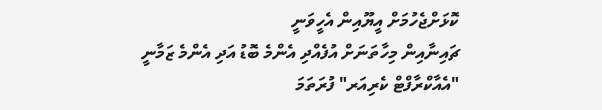ކޮޅަށްޖެހުމަށް އީޔޫއިން އެހީވަނީ
ޗައިނާއިން މިހާތަނަށް އުފެއްދި އެންމެ ބޮޑު އަދި އެންމެ ޒަމާނީ "އެއާކްރާފްޓް ކެރިއަރ" ފުރަތަމަ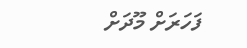ފަހަރަށް މޫދަށް